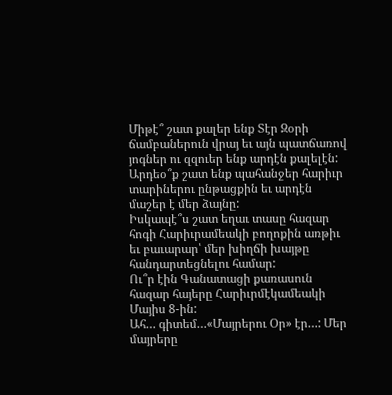Միթէ՞ շատ քալեր ենք Տէր Զօրի ճամբաներուն վրայ եւ այն պատճառով յոգներ ու զզուեր ենք արդէն քալելէն:
Արդեօ՞ք շատ ենք պահանջեր հարիւր տարիներու ընթացքին եւ արդէն մաշեր է մեր ձայնը:
Իսկապէ՞ս շատ եղաւ տասը հազար հոգի Հարիւրամեակի բողոքին առթիւ եւ բաւարար՝ մեր խիղճի խայթը հանդարտեցնելու համար:
Ու՞ր էին Գանատացի քառասուն հազար հայերը Հարիւրմէկամեակի Մայիս 8-ին:
Ահ… գիտեմ…«Մայրերու Օր» էր…: Մեր մայրերը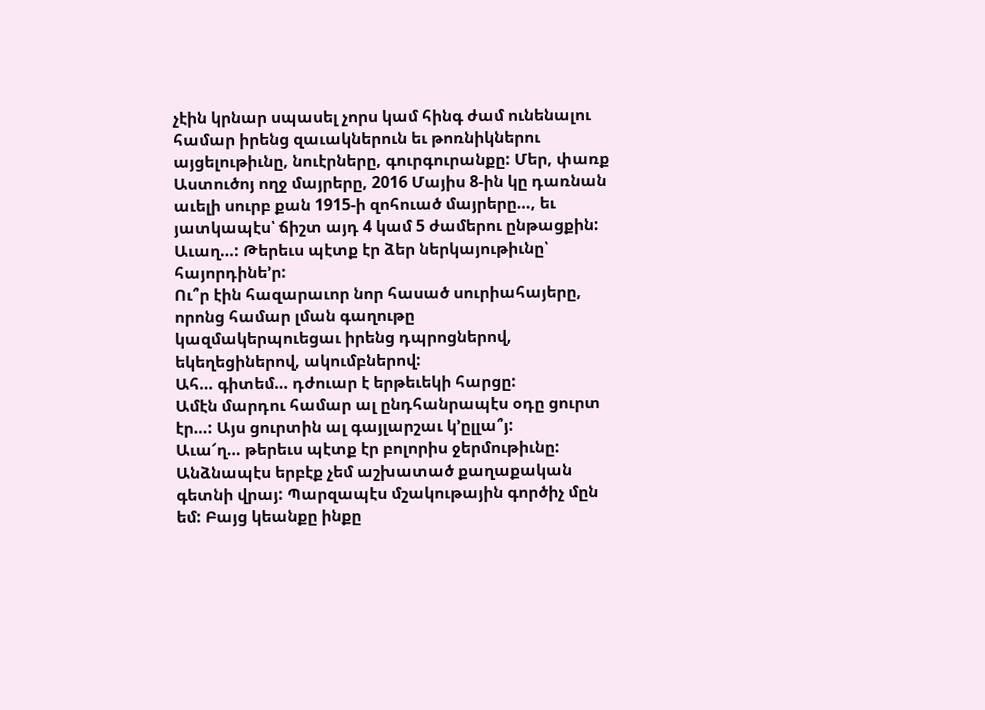չէին կրնար սպասել չորս կամ հինգ ժամ ունենալու համար իրենց զաւակներուն եւ թոռնիկներու այցելութիւնը, նուէրները, գուրգուրանքը: Մեր, փառք Աստուծոյ ողջ մայրերը, 2016 Մայիս 8-ին կը դառնան աւելի սուրբ քան 1915-ի զոհուած մայրերը…, եւ յատկապէս՝ ճիշտ այդ 4 կամ 5 ժամերու ընթացքին:
Աւաղ…: Թերեւս պէտք էր ձեր ներկայութիւնը՝ հայորդինե’ր:
Ու՞ր էին հազարաւոր նոր հասած սուրիահայերը, որոնց համար լման գաղութը
կազմակերպուեցաւ իրենց դպրոցներով, եկեղեցիներով, ակումբներով:
Ահ… գիտեմ… դժուար է երթեւեկի հարցը:
Ամէն մարդու համար ալ ընդհանրապէս օդը ցուրտ էր…: Այս ցուրտին ալ գայլարշաւ կ’ըլլա՞յ:
Աւա՜ղ… թերեւս պէտք էր բոլորիս ջերմութիւնը:
Անձնապէս երբէք չեմ աշխատած քաղաքական գետնի վրայ: Պարզապէս մշակութային գործիչ մըն եմ: Բայց կեանքը ինքը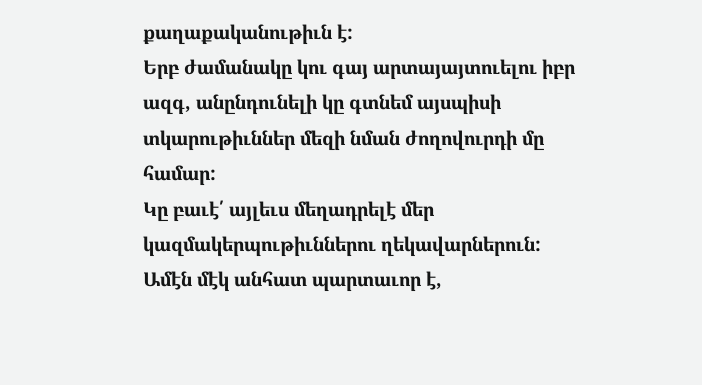քաղաքականութիւն է:
Երբ ժամանակը կու գայ արտայայտուելու իբր ազգ, անընդունելի կը գտնեմ այսպիսի
տկարութիւններ մեզի նման ժողովուրդի մը համար:
Կը բաւէ՛ այլեւս մեղադրելէ մեր կազմակերպութիւններու ղեկավարներուն:
Ամէն մէկ անհատ պարտաւոր է,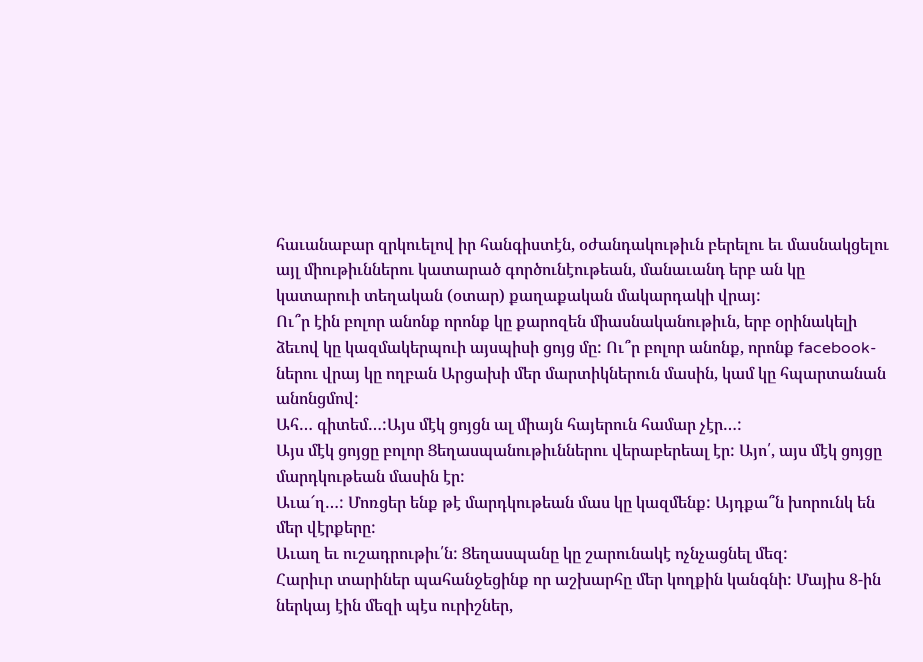հաւանաբար զրկուելով իր հանգիստէն, օժանդակութիւն բերելու եւ մասնակցելու այլ միութիւններու կատարած գործունէութեան, մանաւանդ երբ ան կը կատարուի տեղական (օտար) քաղաքական մակարդակի վրայ:
Ու՞ր էին բոլոր անոնք որոնք կը քարոզեն միասնականութիւն, երբ օրինակելի ձեւով կը կազմակերպուի այսպիսի ցոյց մը: Ու՞ր բոլոր անոնք, որոնք facebook-ներու վրայ կը ողբան Արցախի մեր մարտիկներուն մասին, կամ կը հպարտանան անոնցմով:
Ահ… գիտեմ…:Այս մէկ ցոյցն ալ միայն հայերուն համար չէր…:
Այս մէկ ցոյցը բոլոր Ցեղասպանութիւններու վերաբերեալ էր: Այո՛, այս մէկ ցոյցը մարդկութեան մասին էր:
Աւա՜ղ…: Մոռցեր ենք թէ մարդկութեան մաս կը կազմենք: Այդքա՞ն խորունկ են մեր վէրքերը:
Աւաղ եւ ուշադրութիւ՛ն: Ցեղասպանը կը շարունակէ ոչնչացնել մեզ:
Հարիւր տարիներ պահանջեցինք որ աշխարհը մեր կողքին կանգնի: Մայիս 8-ին ներկայ էին մեզի պէս ուրիշներ,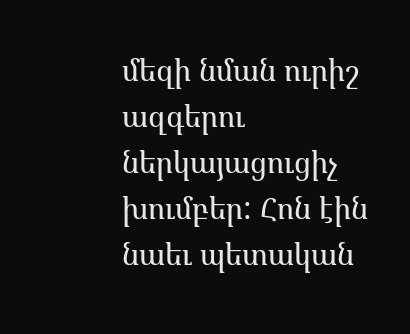մեզի նման ուրիշ ազգերու ներկայացուցիչ խումբեր: Հոն էին նաեւ պետական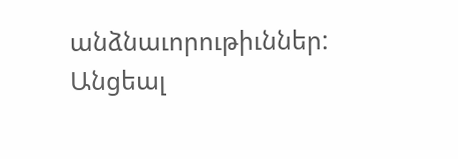անձնաւորութիւններ:
Անցեալ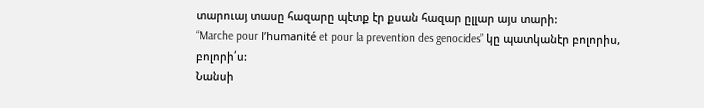տարուայ տասը հազարը պէտք էր քսան հազար ըլլար այս տարի:
“Marche pour l’humanité et pour la prevention des genocides” կը պատկանէր բոլորիս, բոլորի՛ս:
Նանսի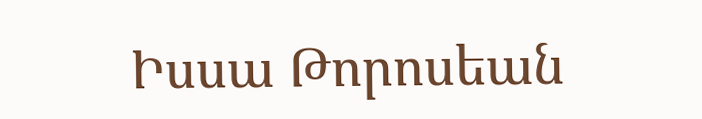Իսսա Թորոսեան